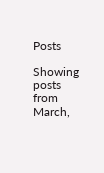Posts

Showing posts from March,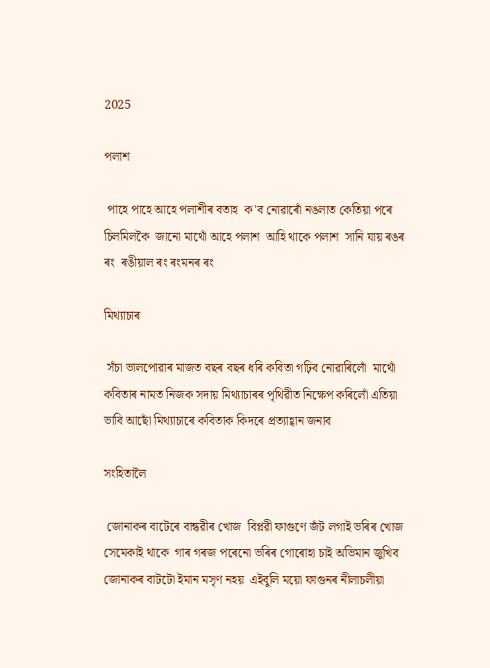2025

পলাশ

 পাহে পাহে আহে পলাশীৰ বতাহ  ক'ব নোৱাৰোঁ নঙলাত কেতিয়া পৰে চিলমিলকৈ  জানো মাথোঁ আহে পলাশ  আহি থাকে পলাশ  সানি যায় ৰঙৰ ৰং  ৰঙীয়াল ৰং ৰংমনৰ ৰং

মিথ্যাচাৰ

 সঁচা ভালপোৱাৰ মাজত বছৰ বছৰ ধৰি কবিতা গঢ়িব নোৱাৰিলোঁ  মাথোঁ কবিতাৰ নামত নিজক সদায় মিথ্যাচাৰৰ পৃথিৱীত নিক্ষেপ কৰিলোঁ এতিয়া ভাবি আছোঁ মিথ্যাচাৰে কবিতাক কিদৰে প্ৰত্যাহ্বান জনাব

সংহিতালৈ

 জোনাকৰ বাটেৰে বান্ধৱীৰ খোজ  বিপ্লৱী ফাগুণে জঁট লগাই ভৰিৰ খোজ সেমেকাই থাকে  গাৰ গৰজ পৰেনো ভৰিৰ গোৰোহা চাই অভিমান জুখিব  জোনাকৰ বাটটো ইমান মসৃণ নহয়  এইবুলি ময়ো ফাগুনৰ নীলাচলীয়া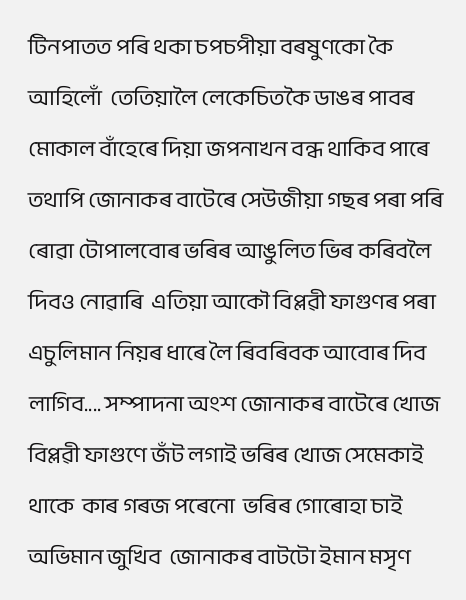টিনপাতত পৰি থকা চপচপীয়া বৰষুণকো কৈ আহিলোঁ  তেতিয়ালৈ লেকেচিতকৈ ডাঙৰ পাবৰ মোকাল বাঁহেৰে দিয়া জপনাখন বন্ধ থাকিব পাৰে  তথাপি জোনাকৰ বাটেৰে সেউজীয়া গছৰ পৰা পৰি ৰোৱা টোপালবোৰ ভৰিৰ আঙুলিত ভিৰ কৰিবলৈ দিবও নোৱাৰি  এতিয়া আকৌ বিপ্লৱী ফাগুণৰ পৰা এচুলিমান নিয়ৰ ধাৰে লৈ ৰিবৰিবক আবোৰ দিব লাগিব.... সম্পাদনা অংশ জোনাকৰ বাটেৰে খোজ  বিপ্লৱী ফাগুণে জঁট লগাই ভৰিৰ খোজ সেমেকাই থাকে  কাৰ গৰজ পৰেনো  ভৰিৰ গোৰোহা চাই অভিমান জুখিব  জোনাকৰ বাটটো ইমান মসৃণ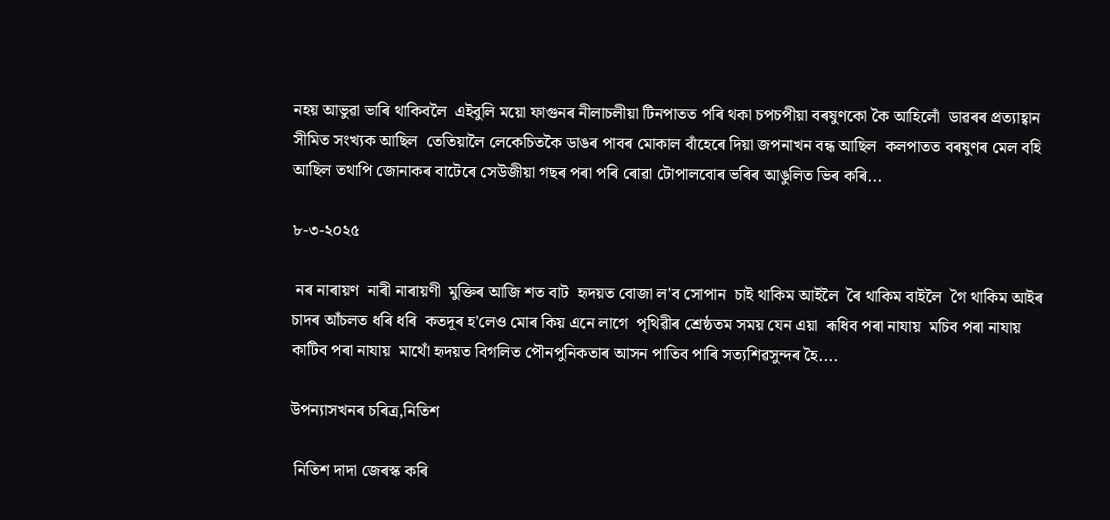নহয় আভুৱা ভাৰি থাকিবলৈ  এইবুলি ময়ো ফাগুনৰ নীলাচলীয়া টিনপাতত পৰি থকা চপচপীয়া বৰষুণকো কৈ আহিলোঁ  ডাৱৰৰ প্ৰত্যাহ্বান সীমিত সংখ্যক আছিল  তেতিয়ালৈ লেকেচিতকৈ ডাঙৰ পাবৰ মোকাল বাঁহেৰে দিয়া জপনাখন বন্ধ আছিল  কলপাতত বৰষুণৰ মেল বহি আছিল তথাপি জোনাকৰ বাটেৰে সেউজীয়া গছৰ পৰা পৰি ৰোৱা টোপালবোৰ ভৰিৰ আঙুলিত ভিৰ কৰি...

৮-৩-২০২৫

 নৰ নাৰায়ণ  নাৰী নাৰায়ণী  মুক্তিৰ আজি শত বাট  হৃদয়ত বোজা ল'ব সোপান  চাই থাকিম আইলৈ  ৰৈ থাকিম বাইলৈ  গৈ থাকিম আইৰ চাদৰ আঁচলত ধৰি ধৰি  কতদূৰ হ'লেও মোৰ কিয় এনে লাগে  পৃথিৱীৰ শ্ৰেষ্ঠতম সময় যেন এয়া  ৰূধিব পৰা নাযায়  মচিব পৰা নাযায়  কাটিব পৰা নাযায়  মাথোঁ হৃদয়ত বিগলিত পৌনপুনিকতাৰ আসন পাতিব পাৰি সত্যশিৱসুন্দৰ হৈ....

উপন্যাসখনৰ চৰিত্ৰ,নিতিশ

 নিতিশ দাদা জেৰস্ক কৰি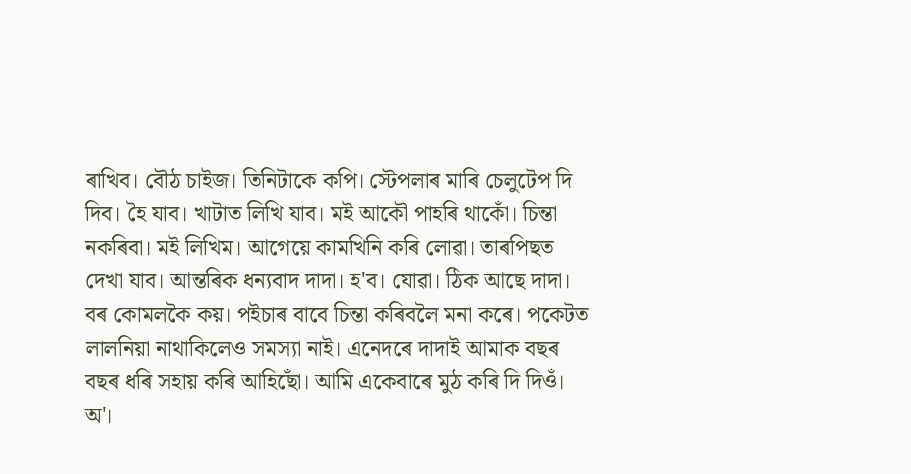ৰাখিব। বৌঠ চাইজ। তিনিটাকে কপি। স্টেপলাৰ মাৰি চেলুটেপ দি দিব। হৈ যাব। খাটাত লিখি যাব। মই আকৌ পাহৰি থাকোঁ।‌ চিন্তা নকৰিবা। মই লিখিম। আগেয়ে কামখিনি কৰি লোৱা। তাৰপিছত দেখা যাব। আন্তৰিক ধন্যবাদ দাদা। হ'ব। যোৱা। ঠিক আছে দাদা। বৰ কোমলকৈ কয়। পইচাৰ বাবে চিন্তা কৰিবলৈ মনা কৰে। পকেটত লালনিয়া নাথাকিলেও সমস্যা নাই। এনেদৰে দাদাই আমাক বছৰ বছৰ ধৰি সহায় কৰি আহিছোঁ। আমি একেবাৰে মুঠ কৰি দি দিওঁ। অ'।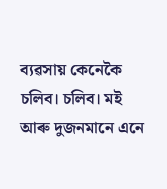ব্যৱসায় কেনেকৈ চলিব। চলিব। মই আৰু দুজনমানে এনে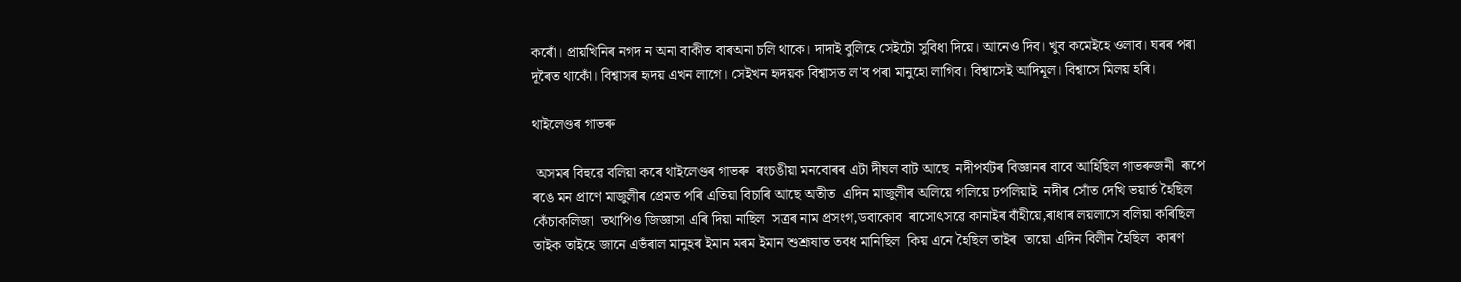কৰোঁ। প্ৰায়খিনিৰ নগদ ন অনা বাকীত বাৰঅনা চলি থাকে। দাদাই বুলিহে সেইটো সুবিধা দিয়ে। আনেও দিব। খুব কমেইহে ওলাব। ঘৰৰ পৰা দূৰৈত থাকোঁ। বিশ্বাসৰ হৃদয় এখন লাগে। সেইখন হৃদয়ক বিশ্বাসত ল'ব পৰা মানুহো লাগিব। বিশ্বাসেই আদিমূল। বিশ্বাসে মিলয় হৰি।

থাইলেণ্ডৰ গাভৰু

 অসমৰ বিহুৱে বলিয়া কৰে থাইলেণ্ডৰ গাভৰু  ৰংচঙীয়া মনবোৰৰ এটা দীঘল বাট আছে  নদীপৰ্যটৰ বিজ্ঞানৰ বাবে আহিছিল গাভৰুজনী  ৰূপে ৰঙে মন প্ৰাণে মাজুলীৰ প্ৰেমত পৰি এতিয়া বিচাৰি আছে অতীত  এদিন মাজুলীৰ অলিয়ে গলিয়ে ঢপলিয়াই  নদীৰ সোঁত দেখি ভয়াৰ্ত হৈছিল কেঁচাকলিজা  তথাপিও জিজ্ঞাসা এৰি দিয়া নাছিল  সত্ৰৰ নাম প্ৰসংগ,ডবাকোব  ৰাসোৎসৱে কানাইৰ বাঁহীয়ে,ৰাধাৰ লয়লাসে বলিয়া কৰিছিল তাইক তাইহে জানে এভঁৰাল মানুহৰ ইমান মৰম ইমান শুশ্ৰূষাত তবধ মানিছিল  কিয় এনে হৈছিল তাইৰ  তায়ো এদিন বিলীন হৈছিল  কাৰণ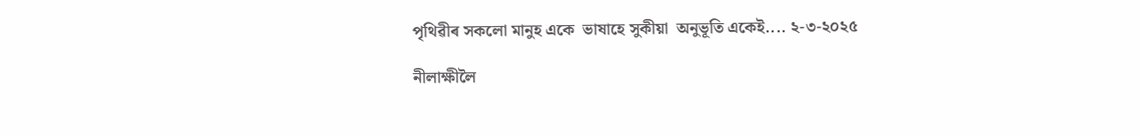পৃথিৱীৰ সকলো মানুহ একে  ভাষাহে সুকীয়া  অনুভূতি একেই.... ২-৩-২০২৫

নীলাক্ষীলৈ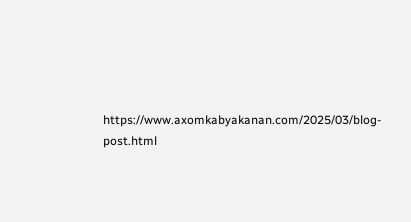https://www.axomkabyakanan.com/2025/03/blog-post.html